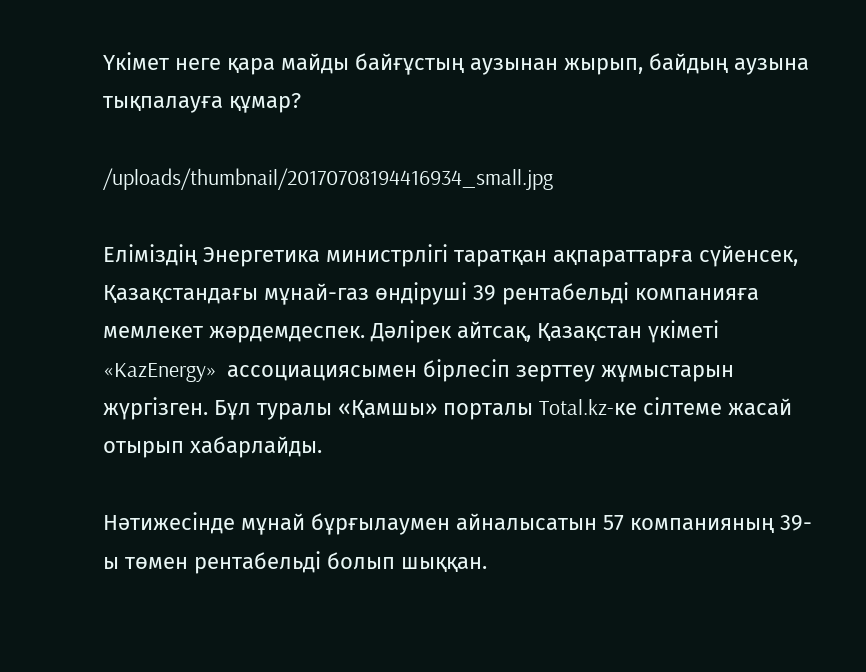Үкімет неге қара майды байғұстың аузынан жырып, байдың аузына тықпалауға құмар?

/uploads/thumbnail/20170708194416934_small.jpg

Еліміздің Энергетика министрлігі таратқан ақпараттарға сүйенсек, Қазақстандағы мұнай-газ өндіруші 39 рентабельді компанияға мемлекет жәрдемдеспек. Дәлірек айтсақ, Қазақстан үкіметі «KazEnergy»  ассоциациясымен бірлесіп зерттеу жұмыстарын жүргізген. Бұл туралы «Қамшы» порталы Total.kz-ке сілтеме жасай отырып хабарлайды.

Нәтижесінде мұнай бұрғылаумен айналысатын 57 компанияның 39-ы төмен рентабельді болып шыққан.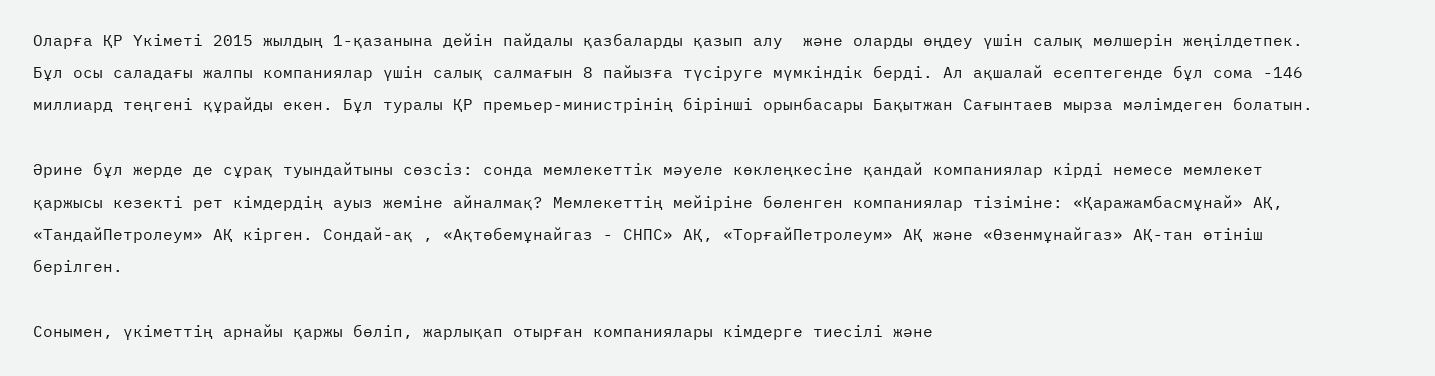Оларға ҚР Үкіметі 2015 жылдың 1-қазанына дейін пайдалы қазбаларды қазып алу  және оларды өңдеу үшін салық мөлшерін жеңілдетпек. Бұл осы саладағы жалпы компаниялар үшін салық салмағын 8 пайызға түсіруге мүмкіндік берді. Ал ақшалай есептегенде бұл сома -146 миллиард теңгені құрайды екен. Бұл туралы ҚР премьер-министрінің бірінші орынбасары Бақытжан Сағынтаев мырза мәлімдеген болатын.

Әрине бұл жерде де сұрақ туындайтыны сөзсіз: сонда мемлекеттік мәуеле көклеңкесіне қандай компаниялар кірді немесе мемлекет қаржысы кезекті рет кімдердің ауыз жеміне айналмақ? Мемлекеттің мейіріне бөленген компаниялар тізіміне: «Қаражамбасмұнай» АҚ, «ТандайПетролеум» АҚ кірген. Сондай-ақ , «Ақтөбемұнайгаз - СНПС» АҚ, «ТорғайПетролеум» АҚ және «Өзенмұнайгаз» АҚ-тан өтініш берілген.

Сонымен, үкіметтің арнайы қаржы бөліп, жарлықап отырған компаниялары кімдерге тиесілі және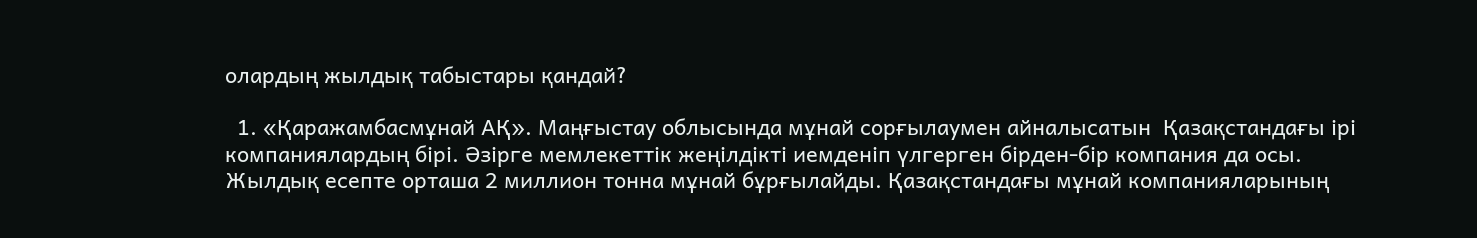олардың жылдық табыстары қандай?

  1. «Қаражамбасмұнай АҚ». Маңғыстау облысында мұнай сорғылаумен айналысатын  Қазақстандағы ірі компаниялардың бірі. Әзірге мемлекеттік жеңілдікті иемденіп үлгерген бірден-бір компания да осы. Жылдық есепте орташа 2 миллион тонна мұнай бұрғылайды. Қазақстандағы мұнай компанияларының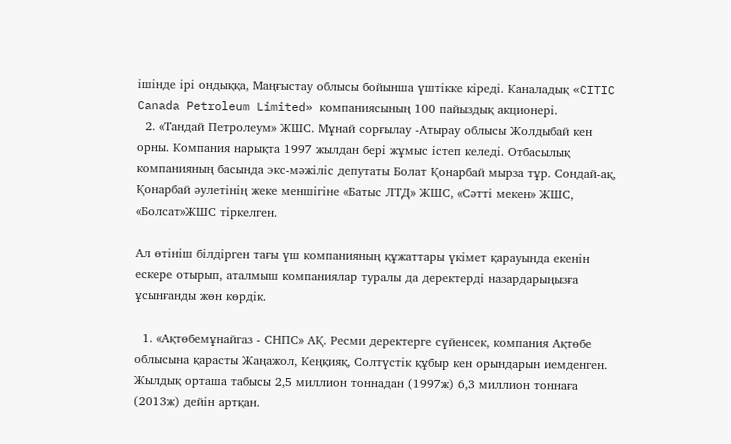ішінде ірі ондыққа, Маңғыстау облысы бойынша үштікке кіреді. Каналадық «CITIC Canada Petroleum Limited» компаниясының 100 пайыздық акционері.
  2. «Тандай Петролеум» ЖШС. Мұнай сорғылау -Атырау облысы Жолдыбай кен орны. Компания нарықта 1997 жылдан бері жұмыс істеп келеді. Отбасылық компанияның басында экс-мәжіліс депутаты Болат Қонарбай мырза тұр. Сондай-ақ, Қонарбай әулетінің жеке меншігіне «Батыс ЛТД» ЖШС, «Сәтті мекен» ЖШС, «Болсат»ЖШС тіркелген.

Ал өтініш білдірген тағы үш компанияның құжаттары үкімет қарауында екенін ескере отырып, аталмыш компаниялар туралы да деректерді назардарыңызға ұсынғанды жөн көрдік.

  1. «Ақтөбемұнайгаз - СНПС» АҚ. Ресми деректерге сүйенсек, компания Ақтөбе облысына қарасты Жаңажол, Кеңқияқ, Солтүстік құбыр кен орындарын иемденген. Жылдық орташа табысы 2,5 миллион тоннадан (1997ж) 6,3 миллион тоннаға (2013ж) дейін артқан.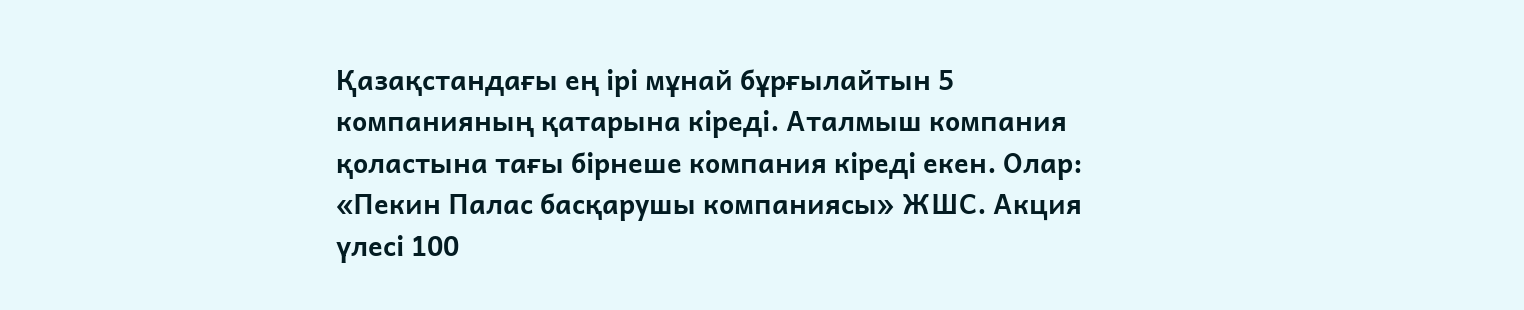Қазақстандағы ең ірі мұнай бұрғылайтын 5 компанияның қатарына кіреді. Аталмыш компания қоластына тағы бірнеше компания кіреді екен. Олар: «Пекин Палас басқарушы компаниясы» ЖШС. Акция үлесі 100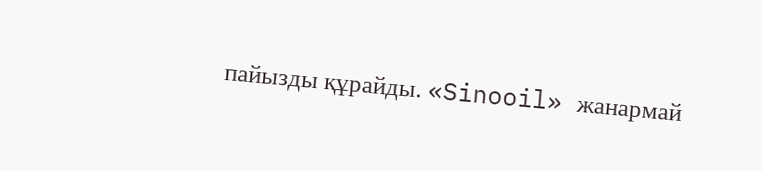пайызды құрайды. «Sinooil» жанармай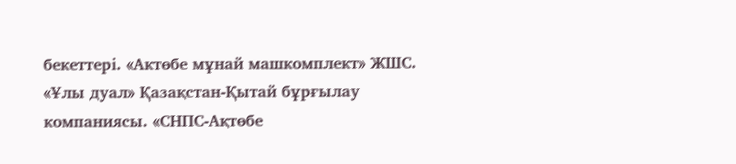бекеттері. «Актөбе мұнай машкомплект» ЖШС. «Ұлы дуал» Қазақстан-Қытай бұрғылау компаниясы. «СНПС-Ақтөбе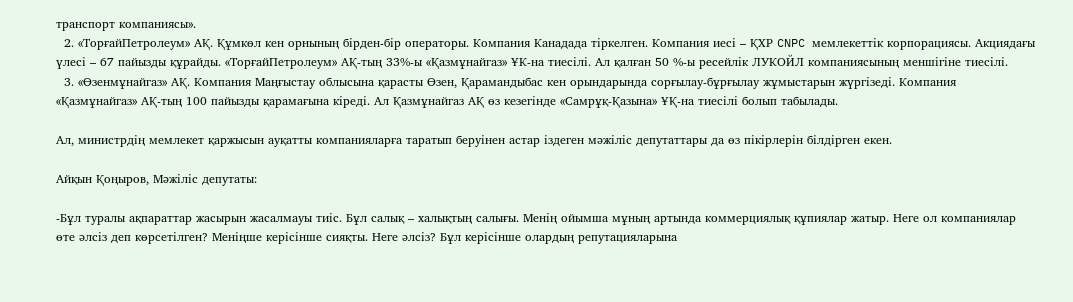транспорт компаниясы».
  2. «ТорғайПетролеум» АҚ. Құмкөл кен орнының бірден-бір операторы. Компания Канадада тіркелген. Компания иесі – ҚХР CNPC мемлекеттік корпорациясы. Акциядағы үлесі – 67 пайызды құрайды. «ТорғайПетролеум» АҚ-тың 33%-ы «Қазмұнайгаз» ҰК-на тиесілі. Ал қалған 50 %-ы ресейлік ЛУКОЙЛ компаниясының меншігіне тиесілі.
  3. «Өзенмұнайгаз» АҚ. Компания Маңғыстау облысына қарасты Өзен, Қарамандыбас кен орындарында сорғылау-бұрғылау жұмыстарын жүргізеді. Компания «Қазмұнайгаз» АҚ-тың 100 пайызды қарамағына кіреді. Ал Қазмұнайгаз АҚ өз кезегінде «Самрұқ-Қазына» ҰҚ-на тиесілі болып табылады.

Ал, министрдің мемлекет қаржысын ауқатты компанияларға таратып беруінен астар іздеген мәжіліс депутаттары да өз пікірлерін білдірген екен.

Айқын Қоңыров, Мәжіліс депутаты:

-Бұл туралы ақпараттар жасырын жасалмауы тиіс. Бұл салық – халықтың салығы. Менің ойымша мұның артында коммерциялық құпиялар жатыр. Неге ол компаниялар өте әлсіз деп көрсетілген? Меніңше керісінше сияқты. Неге әлсіз? Бұл керісінше олардың репутацияларына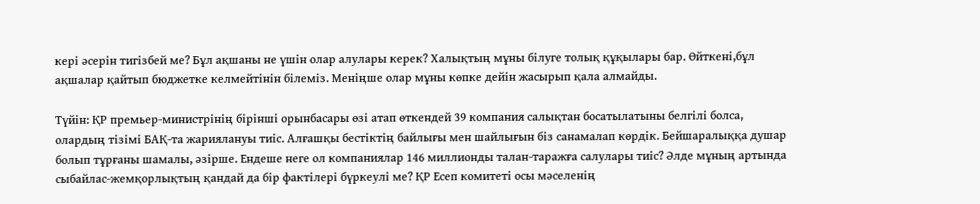кері әсерін тигізбей ме? Бұл ақшаны не үшін олар алулары керек? Халықтың мұны білуге толық құқылары бар. Өйткені,бұл ақшалар қайтып бюджетке келмейтінін білеміз. Меніңше олар мұны көпке дейін жасырып қала алмайды.

Түйін: ҚР премьер-министрінің бірінші орынбасары өзі атап өткендей 39 компания салықтан босатылатыны белгілі болса, олардың тізімі БАҚ-та жариялануы тиіс. Алғашқы бестіктің байлығы мен шайлығын біз санамалап көрдік. Бейшаралыққа душар болып тұрғаны шамалы, әзірше. Ендеше неге ол компаниялар 146 миллионды талан-таражға салулары тиіс? Әлде мұның артында сыбайлас-жемқорлықтың қандай да бір фактілері бүркеулі ме? ҚР Есеп комитеті осы мәселенің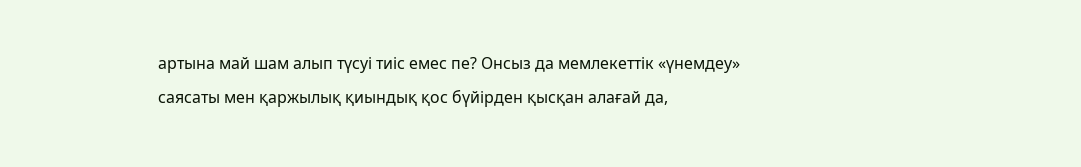артына май шам алып түсуі тиіс емес пе? Онсыз да мемлекеттік «үнемдеу» саясаты мен қаржылық қиындық қос бүйірден қысқан алағай да,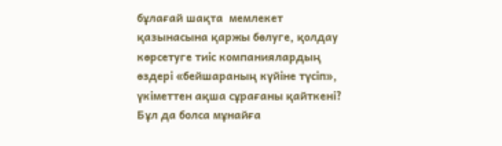бұлағай шақта  мемлекет қазынасына қаржы бөлуге, қолдау көрсетуге тиіс компаниялардың өздері «бейшараның күйіне түсіп», үкіметтен ақша сұрағаны қайткені? Бұл да болса мұнайға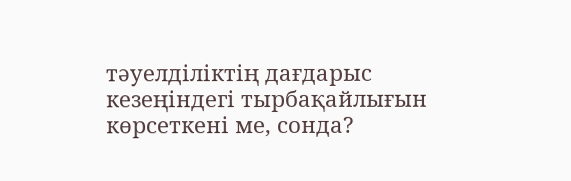тәуелділіктің дағдарыс кезеңіндегі тырбақайлығын көрсеткені ме, сонда?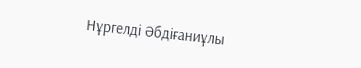Нұргелді Әбдіғаниұлы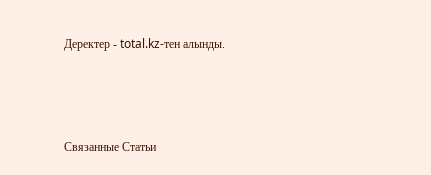Деректер - total.kz-тен алынды.



Связанные Статьи